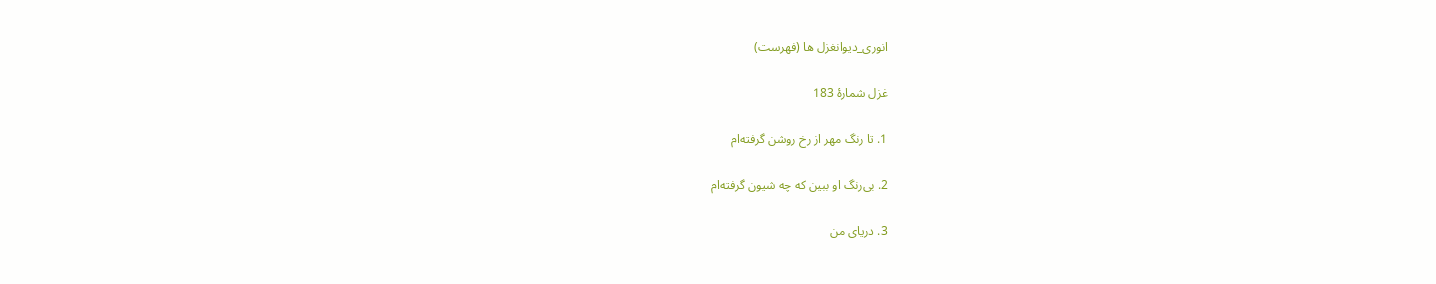انوری_دیوانغزل ها (فهرست)

غزل شمارهٔ 183

1. تا رنگ مهر از رخ روشن گرفته‌ام

2. بی‌رنگ او ببین که چه شیون گرفته‌ام

3. دریای من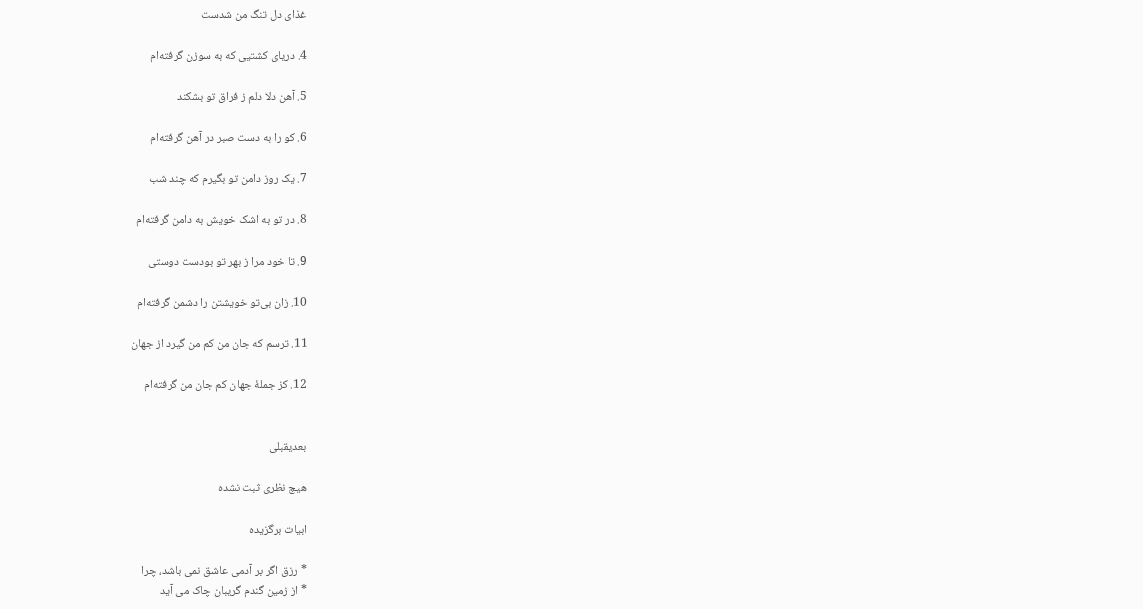غذای دل تنگ من شدست

4. دریای کشتیی که به سوزن گرفته‌ام

5. آهن دلا دلم ز فراق تو بشکند

6. کو را به دست صبر در آهن گرفته‌ام

7. یک روز دامن تو بگیرم که چند شب

8. در تو به اشک خویش به دامن گرفته‌ام

9. تا خود مرا ز بهر تو بودست دوستی

10. زان بی‌تو خویشتن را دشمن گرفته‌ام

11. ترسم که جان من کم من گیرد از جهان

12. کز جملهٔ جهان کم جان من گرفته‌ام


بعدیقبلی

هیچ نظری ثبت نشده

ابیات برگزیده

* رزق اگر بر آدمی عاشق نمی باشد، چرا
* از زمین گندم گریبان چاک می آید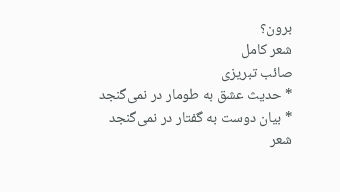برون؟
شعر کامل
صائب تبریزی
* حدیث عشق به طومار در نمی‌گنجد
* بیان دوست به گفتار در نمی‌گنجد
شعر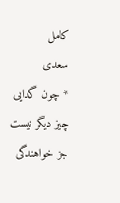کامل
سعدی
* چون گدایی چیز دیگر نیست جز خواهندگی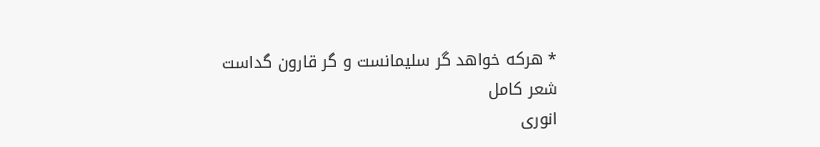* هرکه خواهد گر سلیمانست و گر قارون گداست
شعر کامل
انوری